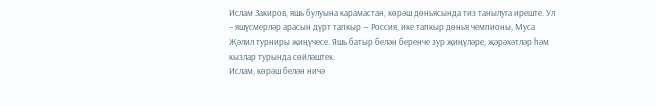Ислам Закиров, яшь булуына карамастан, көрәш дөньясында тиз танылуга иреште. Ул – яшүсмерләр арасын дүрт тапкыр — Россия, ике тапкыр дөнья чемпионы, Муса Җәлил турниры җиңүчесе. Яшь батыр белән беренче зур җиңүләре, җәрәхәтләр һәм кызлар турында сөйләштек.
Ислам, көрәш белән ничә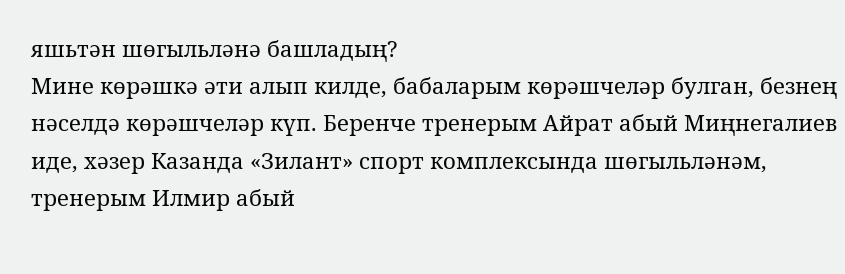яшьтән шөгыльләнә башладың?
Мине көрәшкә әти алып килде, бабаларым көрәшчеләр булган, безнең нәселдә көрәшчеләр күп. Беренче тренерым Айрат абый Миңнегалиев иде, хәзер Казанда «Зилант» спорт комплексында шөгыльләнәм, тренерым Илмир абый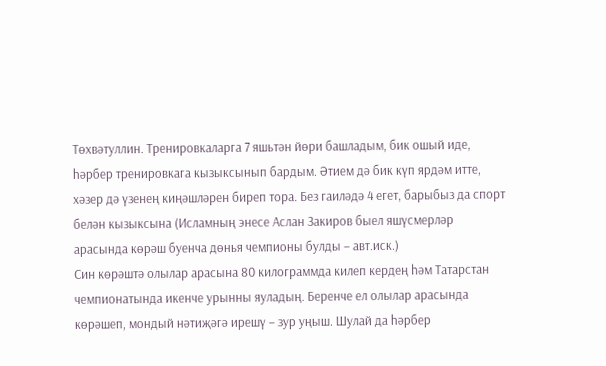Төхвәтуллин. Тренировкаларга 7 яшьтән йөри башладым, бик ошый иде, һәрбер тренировкага кызыксынып бардым. Әтием дә бик күп ярдәм итте, хәзер дә үзенең киңәшләрен биреп тора. Без гаиләдә 4 егет, барыбыз да спорт белән кызыксына (Исламның энесе Аслан Закиров быел яшүсмерләр арасында көрәш буенча дөнья чемпионы булды – авт.иск.)
Син көрәштә олылар арасына 80 килограммда килеп кердең һәм Татарстан чемпионатында икенче урынны яуладың. Беренче ел олылар арасында көрәшеп, мондый нәтиҗәгә ирешү – зур уңыш. Шулай да һәрбер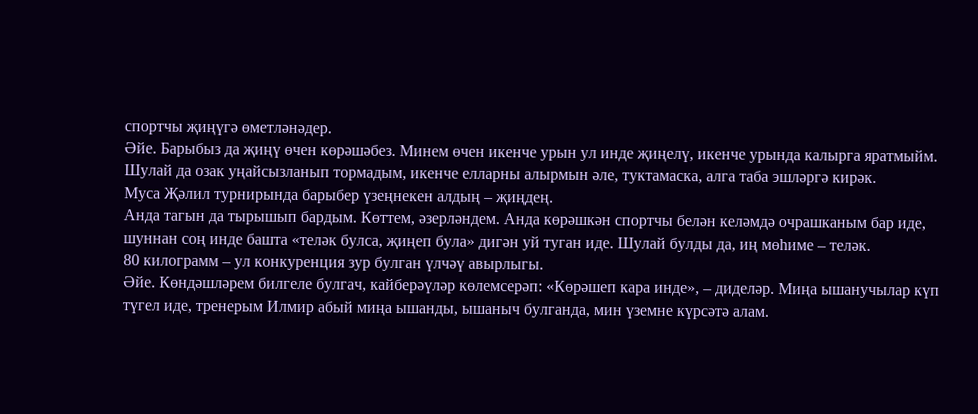спортчы җиңүгә өметләнәдер.
Әйе. Барыбыз да җиңү өчен көрәшәбез. Минем өчен икенче урын ул инде җиңелү, икенче урында калырга яратмыйм. Шулай да озак уңайсызланып тормадым, икенче елларны алырмын әле, туктамаска, алга таба эшләргә кирәк.
Муса Җәлил турнирында барыбер үзеңнекен алдың – җиңдең.
Анда тагын да тырышып бардым. Көттем, әзерләндем. Анда көрәшкән спортчы белән келәмдә очрашканым бар иде, шуннан соң инде башта «теләк булса, җиңеп була» дигән уй туган иде. Шулай булды да, иң мөһиме – теләк.
80 килограмм – ул конкуренция зур булган үлчәү авырлыгы.
Әйе. Көндәшләрем билгеле булгач, кайберәүләр көлемсерәп: «Көрәшеп кара инде», – диделәр. Миңа ышанучылар күп түгел иде, тренерым Илмир абый миңа ышанды, ышаныч булганда, мин үземне күрсәтә алам.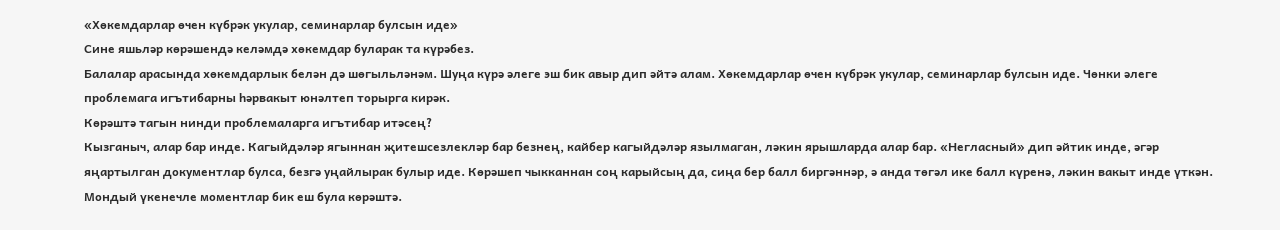«Хөкемдарлар өчен күбрәк укулар, семинарлар булсын иде»
Сине яшьләр көрәшендә келәмдә хөкемдар буларак та күрәбез.
Балалар арасында хөкемдарлык белән дә шөгыльләнәм. Шуңа күрә әлеге эш бик авыр дип әйтә алам. Хөкемдарлар өчен күбрәк укулар, семинарлар булсын иде. Чөнки әлеге проблемага игътибарны һәрвакыт юнәлтеп торырга кирәк.
Көрәштә тагын нинди проблемаларга игътибар итәсең?
Кызганыч, алар бар инде. Кагыйдәләр ягыннан җитешсезлекләр бар безнең, кайбер кагыйдәләр язылмаган, ләкин ярышларда алар бар. «Негласный» дип әйтик инде, әгәр яңартылган документлар булса, безгә уңайлырак булыр иде. Көрәшеп чыкканнан соң карыйсың да, сиңа бер балл биргәннәр, ә анда төгәл ике балл күренә, ләкин вакыт инде үткән. Мондый үкенечле моментлар бик еш була көрәштә.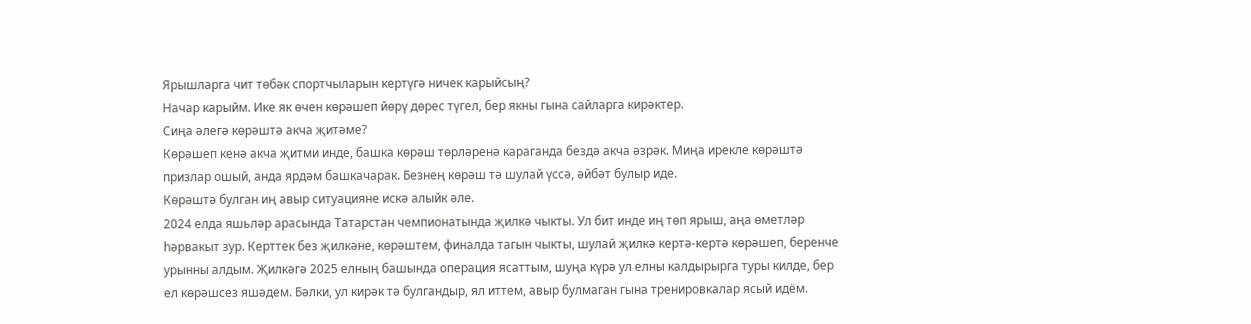Ярышларга чит төбәк спортчыларын кертүгә ничек карыйсың?
Начар карыйм. Ике як өчен көрәшеп йөрү дөрес түгел, бер якны гына сайларга кирәктер.
Сиңа әлегә көрәштә акча җитәме?
Көрәшеп кенә акча җитми инде, башка көрәш төрләренә караганда бездә акча әзрәк. Миңа ирекле көрәштә призлар ошый, анда ярдәм башкачарак. Безнең көрәш тә шулай үссә, әйбәт булыр иде.
Көрәштә булган иң авыр ситуацияне искә алыйк әле.
2024 елда яшьләр арасында Татарстан чемпионатында җилкә чыкты. Ул бит инде иң төп ярыш, аңа өметләр һәрвакыт зур. Керттек без җилкәне, көрәштем, финалда тагын чыкты, шулай җилкә кертә-кертә көрәшеп, беренче урынны алдым. Җилкәгә 2025 елның башында операция ясаттым, шуңа күрә ул елны калдырырга туры килде, бер ел көрәшсез яшәдем. Бәлки, ул кирәк тә булгандыр, ял иттем, авыр булмаган гына тренировкалар ясый идём.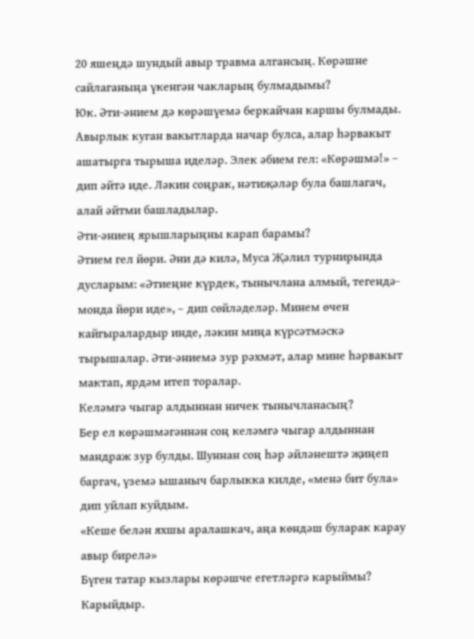20 яшеңдә шундый авыр травма алгансың. Көрәшне сайлаганыңа үкенгән чакларың булмадымы?
Юк. Әти-әнием дә көрәшүемә беркайчан каршы булмады. Авырлык куган вакытларда начар булса, алар һәрвакыт ашатырга тырыша иделәр. Элек әбием гел: «Көрәшмә!» – дип әйтә иде. Ләкин соңрак, нәтиҗәләр була башлагач, алай әйтми башладылар.
Әти-әниең ярышларыңны карап барамы?
Әтием гел йөри. Әни дә килә, Муса Җәлил турнирында дусларым: «Әтиеңне күрдек, тынычлана алмый, тегендә-монда йөри иде», – дип сөйләделәр. Минем өчен кайгыралардыр инде, ләкин миңа күрсәтмәскә тырышалар. Әти-әниемә зур рәхмәт, алар мине һәрвакыт мактап, ярдәм итеп торалар.
Келәмгә чыгар алдыннан ничек тынычланасың?
Бер ел көрәшмәгәннән соң келәмгә чыгар алдыннан мандраж зур булды. Шуннан соң һәр әйләнештә җиңеп баргач, үземә ышаныч барлыкка килде, «менә бит була» дип уйлап куйдым.
«Кеше белән яхшы аралашкач, аңа көндәш буларак карау авыр бирелә»
Бүген татар кызлары көрәшче егетләргә карыймы?
Карыйдыр.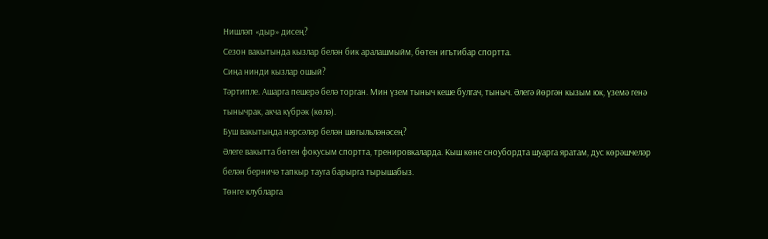Нишләп «дыр» дисең?
Сезон вакытында кызлар белән бик аралашмыйм, бөтен игътибар спортта.
Сиңа нинди кызлар ошый?
Тәртипле. Ашарга пешерә белә торган. Мин үзем тыныч кеше булгач, тыныч. Әлегә йөргән кызым юк, үземә генә тынычрак, акча күбрәк (көлә).
Буш вакытыңда нәрсәләр белән шөгыльләнәсең?
Әлеге вакытта бөтен фокусым спортта, тренировкаларда. Кыш көне сноубордта шуарга яратам, дус көрәшчеләр белән берничә тапкыр тауга барырга тырышабыз.
Төнге клубларга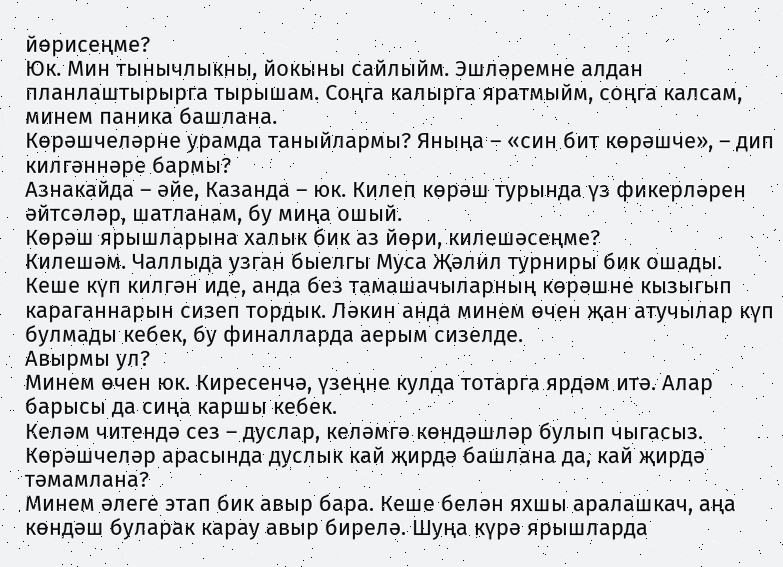йөрисеңме?
Юк. Мин тынычлыкны, йокыны сайлыйм. Эшләремне алдан планлаштырырга тырышам. Соңга калырга яратмыйм, соңга калсам, минем паника башлана.
Көрәшчеләрне урамда таныйлармы? Яныңа – «син бит көрәшче», – дип килгәннәре бармы?
Азнакайда – әйе, Казанда – юк. Килеп көрәш турында үз фикерләрен әйтсәләр, шатланам, бу миңа ошый.
Көрәш ярышларына халык бик аз йөри, килешәсеңме?
Килешәм. Чаллыда узган быелгы Муса Җәлил турниры бик ошады. Кеше күп килгән иде, анда без тамашачыларның көрәшне кызыгып караганнарын сизеп тордык. Ләкин анда минем өчен җан атучылар күп булмады кебек, бу финалларда аерым сизелде.
Авырмы ул?
Минем өчен юк. Киресенчә, үзеңне кулда тотарга ярдәм итә. Алар барысы да сиңа каршы кебек.
Келәм читендә сез – дуслар, келәмгә көндәшләр булып чыгасыз. Көрәшчеләр арасында дуслык кай җирдә башлана да, кай җирдә тәмамлана?
Минем әлеге этап бик авыр бара. Кеше белән яхшы аралашкач, аңа көндәш буларак карау авыр бирелә. Шуңа күрә ярышларда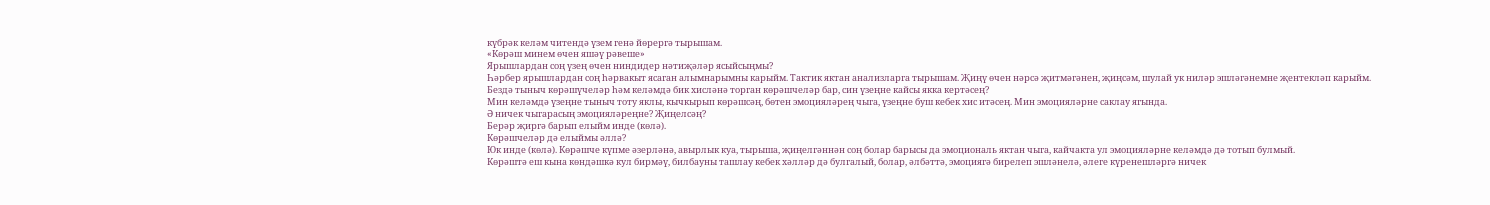күбрәк келәм читендә үзем генә йөрергә тырышам.
«Көрәш минем өчен яшәү рәвеше»
Ярышлардан соң үзең өчен ниндидер нәтиҗәләр ясыйсыңмы?
Һәрбер ярышлардан соң һәрвакыт ясаган алымнарымны карыйм. Тактик яктан анализларга тырышам. Җиңү өчен нәрсә җитмәгәнен, җиңсәм, шулай ук ниләр эшләгәнемне җентекләп карыйм.
Бездә тыныч көрәшүчеләр һәм келәмдә бик хисләнә торган көрәшчеләр бар, син үзеңне кайсы якка кертәсең?
Мин келәмдә үзеңне тыныч тоту яклы, кычкырып көрәшсәң, бөтен эмоцияләрең чыга, үзеңне буш кебек хис итәсең. Мин эмоцияләрне саклау ягында.
Ә ничек чыгарасың эмоцияләреңне? Җиңелсәң?
Берәр җиргә барып елыйм инде (көлә).
Көрәшчеләр дә елыймы әллә?
Юк инде (көлә). Көрәшче күпме әзерләнә, авырлык куа, тырыша, җиңелгәннән соң болар барысы да эмоциональ яктан чыга, кайчакта ул эмоцияләрне келәмдә дә тотып булмый.
Көрәштә еш кына көндәшкә кул бирмәү, билбауны ташлау кебек хәлләр дә булгалый, болар, әлбәттә, эмоциягә бирелеп эшләнелә, әлеге күренешләргә ничек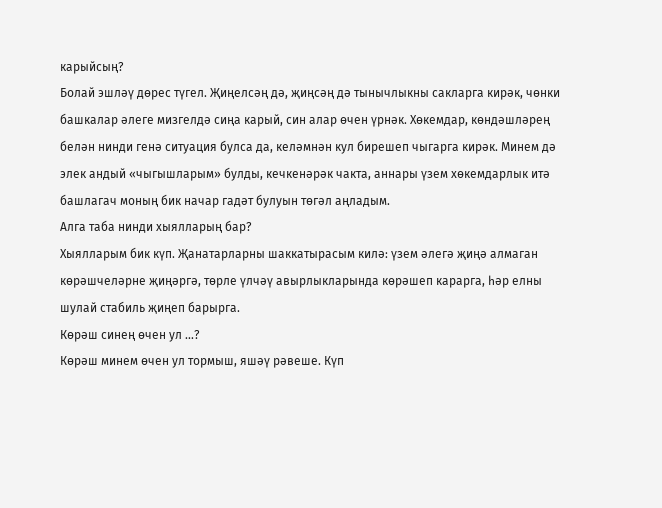карыйсың?
Болай эшләү дөрес түгел. Җиңелсәң дә, җиңсәң дә тынычлыкны сакларга кирәк, чөнки башкалар әлеге мизгелдә сиңа карый, син алар өчен үрнәк. Хөкемдар, көндәшләрең белән нинди генә ситуация булса да, келәмнән кул бирешеп чыгарга кирәк. Минем дә элек андый «чыгышларым» булды, кечкенәрәк чакта, аннары үзем хөкемдарлык итә башлагач моның бик начар гадәт булуын төгәл аңладым.
Алга таба нинди хыялларың бар?
Хыялларым бик күп. Җанатарларны шаккатырасым килә: үзем әлегә җиңә алмаган көрәшчеләрне җиңәргә, төрле үлчәү авырлыкларында көрәшеп карарга, һәр елны шулай стабиль җиңеп барырга.
Көрәш синең өчен ул ...?
Көрәш минем өчен ул тормыш, яшәү рәвеше. Күп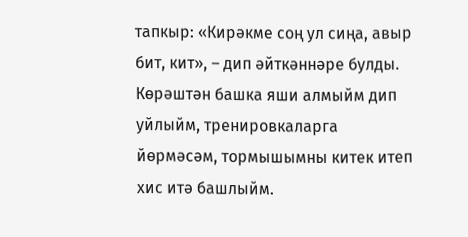тапкыр: «Кирәкме соң ул сиңа, авыр бит, кит», – дип әйткәннәре булды. Көрәштән башка яши алмыйм дип уйлыйм, тренировкаларга йөрмәсәм, тормышымны китек итеп хис итә башлыйм.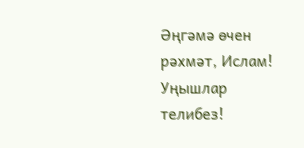Әңгәмә өчен рәхмәт, Ислам! Уңышлар телибез!